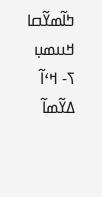ߤߊ߬ߘߌ߬ߛߊ ߞߎߘߎ߲
ߖ- ߞߵߊ߬ ߡߌ߬ߘߊ߬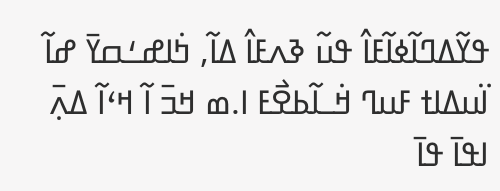ߟߌ߬ߡߣߊ߬ߦߊ߬ߓߊ߮ ߟߎ߬ ߢߍߓߊ߮ ߡߊ߬, ߤ߭ߊߝߑߛߌ߫ ߝߊ߬ ߊ߳ߎߡߊߙ ߓߎߣ ߞ߭ߺߊ߬ߕߐ߯ߓ ߊ.ߘ ߞߏ߫ ߊ߬ ߞߵߊ߬ ߡߍ߲߫ ߊߟߊ߫ ߟߊ߫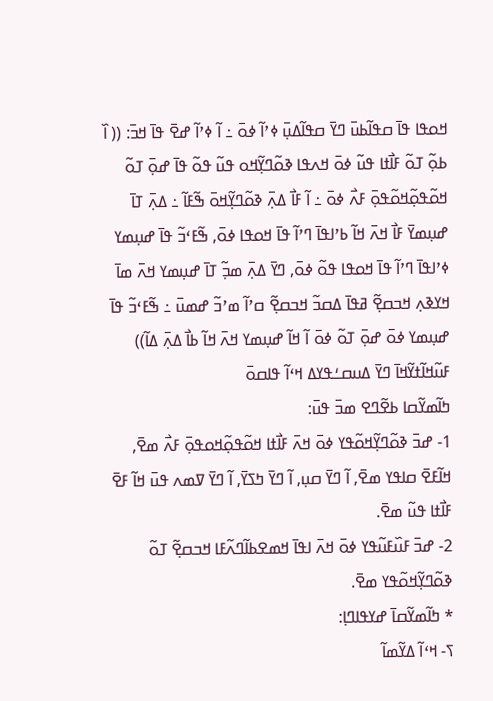ߞߋߟߊ ߟߊ߫ ߛߟߊ߬ߕߎ߫ ߣߌ߫ ߛߟߊ߬ߡߎ߲߫ ߦߴߊ߬ ߦߋ߫ ߸ ߊ߬ ߦߴߊ߬ ߝߐ߫ ߟߊ߫ ߞߏ߫: (( ߊ߰ ߕߋ߲߬ ߠߋ߬ ߓߊ߯ߙߊ ߟߎ߬ ߦߋ߫ ߞߍߟߊ ߢߋ߬ߣߌ߲߬ߞߋ ߟߎ߬ ߟߋ߬ ߟߊ߫ ߝߋ߲߫ ߠߋ߬ ߞߋ߬ߟߋ߲߬ߞߋ߬ߟߋ߲߫ ߓߍ߯ ߦߋ߫ ߸ ߊ߬ ߓߊ߯ ߡߍ߲߫ ߢߋ߬ߣߌ߲߬ߞߋ߫ ߒ߬ߓߊ߬ ߸ ߡߍ߲߫ ߠߊ߫ ߝߎ߲ߘߌ߫ ߓߊ߯ ߞߍ߫ ߞߊ߬ ߕߴߊߟߊ߫ ߣߴߊ߬ ߟߊ߫ ߞߋߟߊ ߦߋ߫, ߒ߬ߓߵߏ߬ ߟߊ߫ ߝߎ߲ߘߌ ߦߴߊߟߊ߫ ߣߴߊ߬ ߟߊ߫ ߞߋߟߊ ߟߋ߬ ߦߋ߫, ߣߌ߫ ߡߍ߲߫ ߘߏ߲߬ ߠߊ߫ ߝߎ߲ߘߌ ߞߍ߫ ߘߊ߫ ߞߌߢߍ߲ ߞߏߛߐ߲߬ ߥߟߊ߫ ߡߛߏ߬ ߞߏߛߐ߲߬ ߛߴߊ߬ ߘߴߏ߬ ߝߘߎ߫ ߸ ߒ߬ߓߵߏ߬ ߟߊ߫ ߝߎ߲ߘߌ ߦߋ߫ ߝߋ߲߫ ߠߋ߬ ߦߋ߫ ߊ߬ ߞߊ߬ ߝߎ߲ߘߌ ߞߍ߫ ߞߊ߬ ߕߊ߯ ߡߍ߲߫ ߡߊ߬)) ߓߎ߬ߞߊ߬ߙߌ߬ߞߊ߫ ߣߌ߫ ߡߎߛߑߟߌߡ ߞߵߊ߬ ߟߊߛߋ߫
ߤߊ߬ߘߌ߬ߛߊ ߕߐ߬ߣߐ ߘߏ߫ ߟߎ߫:
1- ߝߏ߫ ߢߋ߬ߣߌ߲߬ߞߋ߬ߟߌ ߦߋ߫ ߞߍ߫ ߓߊ߯ߙߊ ߞߋ߬ߟߋ߲߬ߞߋߟߋ߲߫ ߓߍ߯ ߘߐ߫, ߞߊ߬ߓߐ߫ ߛߊߟߌ ߘߐ߫, ߊ߬ ߣߌ߫ ߛߎ߲, ߊ߬ ߣߌ߫ ߤߖߌ߫, ߊ߬ ߣߌ߫ ߜߘߍ ߟߎ߫ ߞߊ߬ ߓߐ߫ ߓߊ߯ߙߊ ߟߎ߬ ߘߐ߫.
2- ߝߏ߫ ߓߎ߰ߓߎ߬ߟߌ ߦߋ߫ ߞߍ߫ ߊߟߊ߫ ߞߘߐߕߊ߬ߣߍ߬ߓߊ ߞߏߛߐ߲߬ ߠߋ߬ ߢߋ߬ߣߌ߲߬ߞߋ߬ߟߌ ߘߐ߫.
* ߤߊ߬ߘߌ߬ߛߊ߫ ߝߌߟߊߣߊ߲:
ߖ- ߞߵߊ߬ ߡߌ߬ߘߊ߬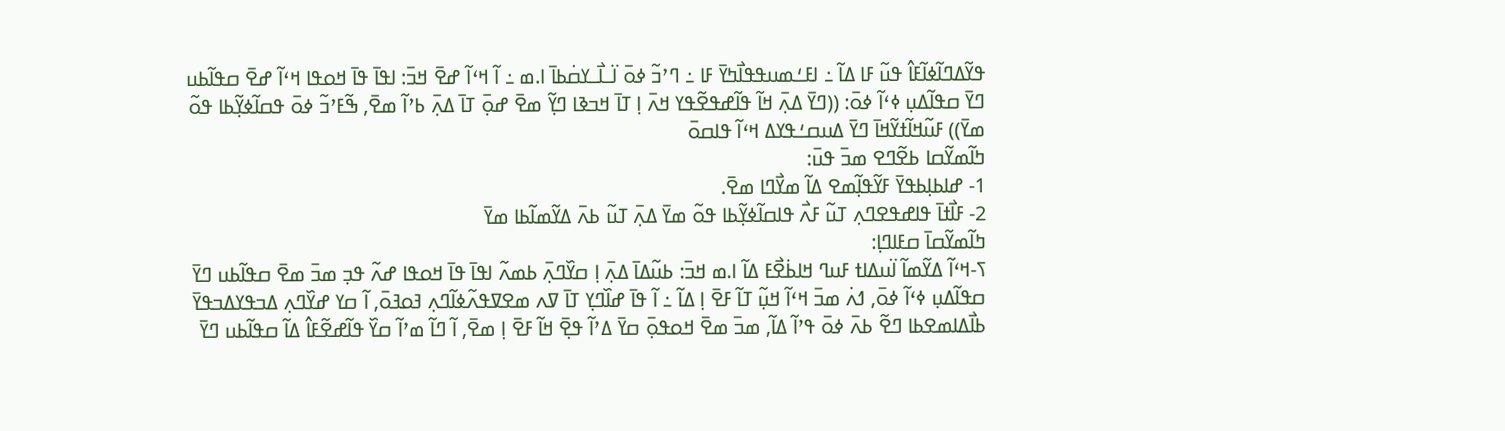ߟߌ߬ߡߣߊ߬ߦߊ߬ߓߊ߮ ߟߎ߬ ߓߊ ߡߊ߬ ߸ ߊߓߑߘߎߟߟߊ߯ߤߌ߫ ߓߊ ߸ ߣߴߏ߬ ߦߋ߫ ߊ߳ߺߊ߯ߺߌߛ߭ߕߊ߫ ߊ.ߘ ߸ ߊ߬ ߞߵߊ߬ ߝߐ߫ ߞߏ߫: ߊߟߊ߫ ߟߊ߫ ߞߋߟߊ ߞߵߊ߬ ߝߐ߫ ߛߟߊ߬ߕߎ ߣߌ߫ ߛߟߊ߬ߡߎ߲ ߦߵߊ߬ ߦߋ߫: ((ߣߌ߫ ߡߍ߲߫ ߞߊ߬ ߟߊ߬ߝߟߐ߬ߟߌ ߞߍ߫ ߊ߲ ߠߊ߫ ߞߏߢߊ ߣߌ߲߬ ߘߐ߫ ߝߋ߲߫ ߠߊ߫ ߡߍ߲߫ ߕߴߊ߬ ߘߐ߫, ߒ߬ߓߴߏ߬ ߦߋ߫ ߟߛߊ߬ߦߌ߲߬ߕߊ ߟߋ߬ ߘߌ߫)) ߓߎ߬ߞߊ߬ߙߌ߬ߞߊ߫ ߣߌ߫ ߡߎߛߑߟߌߡ ߞߵߊ߬ ߟߊߛߋ߫
ߤߊ߬ߘߌ߬ߛߊ ߕߐ߬ߣߐ ߘߏ߫ ߟߎ߫:
1- ߝߊߕߊ߲ߕߟߌ߫ ߓߌ߬ߟߊ߲߬ߘߐ ߡߊ߬ ߘߌ߯ߣߊ ߘߐ߫.
2- ߓߊ߯ߙߊ߫ ߟߊߝߟߐߣߍ߲ ߠߎ߬ ߓߍ߯ ߟߊߛߊ߬ߦߌ߲߬ߕߊ ߟߋ߬ ߘߌ߫ ߡߍ߲߫ ߠߎ߬ ߕߍ߫ ߡߌ߬ߘߊ߬ߕߊ ߘߌ߫
ߤߊ߬ߘߌ߬ߛߊ߫ ߛߓߊߣߊ߲:
ߖ-ߞߵߊ߬ ߡߌ߬ߘߊ߬ ߊ߳ߎߡߊߙ ߓߎߣ ߞߊߕ߭ߐ߯ߓ ߡߊ߬ ߊ.ߘ ߞߏ߫: ߕߎ߬ߡߊ߫ ߡߍ߲߫ ߊ߲ ߛߌ߰ߣߍ߲߫ ߕߘߍ߬ ߊߟߊ߫ ߟߊ߫ ߞߋߟߊ ߝߍ߬ ߟߏ߲ ߘߏ߫ ߘߐ߫ ߛߟߊ߬ߕߎ ߣߌ߫ ߛߟߊ߬ߡߎ߲ ߦߵߊ߬ ߦߋ߫, ߗߍ߭ ߘߏ߫ ߞߵߊ߬ ߞߎ߲߬ ߠߊ߬ ߓߐ߫ ߊ߲ ߡߊ߬ ߸ ߊ߬ ߟߊ߫ ߝߊ߰ߣߌ߲ ߠߊ߫ ߜߍ ߘߐߜߟߍ߬ߦߊ߬ߣߍ߲ ߔߋߔߋ߫, ߊ߬ ߛߌ ߝߌ߰ߣߍ߲ ߡߏߟߌߡߏߟߌ߫ ߕߊ߯ߡߊߘߐߕߊ ߣߐ߬ ߕߍ߫ ߦߋ߫ ߟߴߊ߬ ߡߊ߬, ߘߏ߫ ߘߐ߫ ߞߋߟߋ߲߫ ߛߌ߫ ߡߴߊ߬ ߟߐ߲߫ ߞߊ߬ ߓߐ߫ ߊ߲ ߘߐ߫, ߊ߬ ߣߊ߬ ߘߴߊ߬ ߛߌ߰ ߟߊ߬ߝߐ߬ߓߊ߮ ߡߊ߬ ߛߟߊ߬ߕߎ ߣߌ߫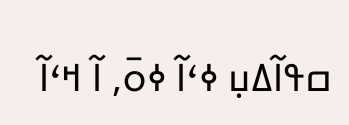ߛߟߊ߬ߡߎ߲ ߦߵߊ߬ ߦߋ߫, ߊ߬ ߞߵߊ߬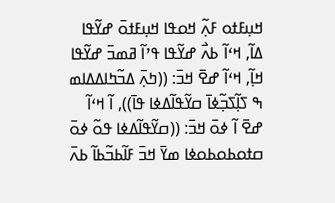ߞߎ߲ߓߙߋ ߓߍ߲߬ ߞߋߟߊ ߞߎ߲ߓߙߋ߫ ߝߌ߬ߟߊ ߡߊ߬, ߞߵߊ߬ ߕߍ߯ ߝߌ߬ߟߊ ߟߴߊ߬ ߥߘߏ߫ ߝߌ߬ߟߊ ߞߊ߲߬, ߞߵߊ߬ ߝߐ߫ ߞߏ߫: ((ߤߍ߲߫ ߡߏ߬ߤߊߡߡߊߘ ߒ ߖߊ߲߬ߖߏ߲߬ߦߊ߫ ߛߌ߬ߟߊ߬ߡߦߊ ߟߊ߫)), ߊ߬ ߞߵߊ߬ ߝߐ߫ ߊ߬ ߦߋ߫ ߞߏ߫: ((ߛߌ߬ߟߊ߬ߡߦߊ ߟߋ߬ ߦߋ߫ ߛߙߋߕߋߕߋߦߊ ߘߌ߫ ߞߏ߫ ߓߊ߬ߕߏ߬ߕߊ߬ ߕߍ߫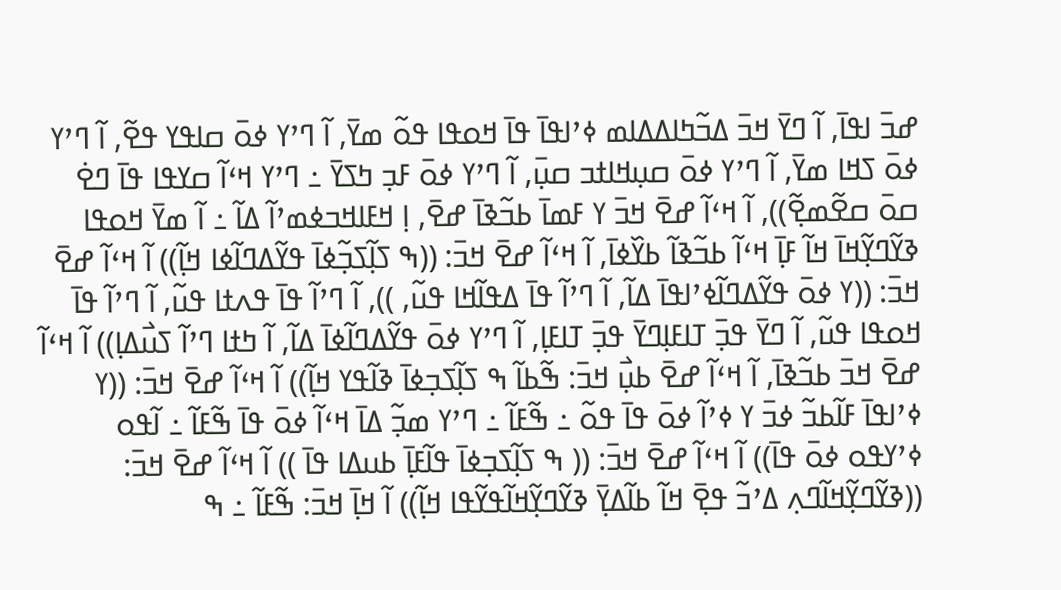ߝߏ߫ ߊߟߊ߫, ߊ߬ ߣߌ߫ ߞߏ߫ ߡߏ߬ߤߊߡߡߊߘ ߦߴߊߟߊ߫ ߟߊ߫ ߞߋߟߊ ߟߋ߬ ߘߌ߫, ߊ߬ ߣߴߌ ߦߋ߫ ߛߊߟߌ ߟߐ߬, ߊ߬ ߣߴߌ ߦߋ߫ ߖߞߊ ߘߌ߫, ߊ߬ ߣߴߌ ߦߋ߫ ߛߎ߲ߞߊߙߏ ߛߎ߲߫, ߊ߬ ߣߴߌ ߦߋ߫ ߓߏ߲ ߤߖߌ߫ ߸ ߣߴߌ ߞߵߊ߬ ߛߌߟߊ ߟߊ߫ ߣߐ߭ ߛߋ߫ ߛߐ߬ߘߐ߲߬)), ߊ߬ ߞߵߊ߬ ߝߐ߫ ߞߏ߫ ߌ ߓߘߊ߫ ߕߏ߬ߢߊ߫ ߝߐ߫, ߊ߲ ߞߓߊߞߏߦߘߴߊ߬ ߡߊ߬ ߸ ߊ߬ ߘߌ߫ ߞߋߟߊ ߢߌ߬ߣߌ߲߬ߞߊ߫ ߞߊ߬ ߓߊ߲߫ ߞߵߊ߬ ߕߏ߬ߢߊ߬ ߕߌ߰ߦߊ߫, ߊ߬ ߞߵߊ߬ ߝߐ߫ ߞߏ߫: ((ߒ ߖߊ߲߬ߖߏ߲߬ߦߊ߫ ߟߌ߬ߡߣߊ߬ߦߊ ߞߊ߲߬)) ߊ߬ ߞߵߊ߬ ߝߐ߫ ߞߏ߫: ((ߌ ߦߋ߫ ߟߌ߬ߡߣߊ߬ߦߴߊߟߊ߫ ߡߊ߬, ߊ߬ ߣߴߊ߬ ߟߊ߫ ߡߟߊ߬ߞߊ ߟߎ߬, )), ߊ߬ ߣߴߊ߬ ߟߊ߫ ߟߍߙߊ ߟߎ߬, ߊ߬ ߣߴߊ߬ ߟߊ߫ ߞߋߟߊ ߟߎ߬, ߊ߬ ߣߌ߫ ߟߏ߲߫ ߠߊߓߊ߲ߣߌ߫ ߟߏ߲߫ ߠߊߓߊ߲, ߊ߬ ߣߴߌ ߦߋ߫ ߟߌ߬ߡߣߊ߬ߦߊ߫ ߡߊ߬, ߊ߬ ߤߙߊ ߣߴߊ߬ ߖߎ߯ߡߊ߲)) ߊ߬ ߞߵߊ߬ ߝߐ߫ ߞߏ߫ ߕߏ߬ߢߊ߫, ߊ߬ ߞߵߊ߬ ߝߐ߫ ߕߎ߲߯ ߞߏ߫: ߒ߬ߕߊ߬ ߒ ߖߊ߲߬ߖߏ߲ߦߊ߫ ߢߊ߬ߟߌ ߞߊ߲߬)) ߊ߬ ߞߵߊ߬ ߝߐ߫ ߞߏ߫: ((ߌ ߦߴߊߟߊ߫ ߓߊ߬ߕߏ߬ ߦߏ߫ ߌ ߦߴߊ߬ ߦߋ߫ ߟߊ߫ ߟߋ߬ ߸ ߒ߬ߓߊ߬ ߸ ߣߴߌ ߘߏ߲߬ ߡߊ߫ ߞߵߊ߬ ߦߋ߫ ߟߊ߫ ߒ߬ߓߊ߬ ߸ ߊ߬ߟߋ ߦߴߌߟߋ ߦߋ߫ ߟߊ߫)) ߊ߬ ߞߵߊ߬ ߝߐ߫ ߞߏ߫: (( ߒ ߖߊ߲߬ߖߏ߲ߦߊ߫ ߟߊ߬ߓߊ߲߫ ߕߎߡߊ ߟߊ߫ )) ߊ߬ ߞߵߊ߬ ߝߐ߫ ߞߏ߫: ((ߢߌ߬ߣߌ߲߬ߞߊ߬ߣߍ߲ ߡߴߏ߬ ߟߐ߲߫ ߞߊ߬ ߕߊ߬ߡߌ߲߫ ߢߌ߬ߣߌ߲߬ߞߊ߬ߟߌ߬ߟߊ ߞߊ߲߬)) ߊ߬ ߞߊ߲߫ ߞߏ߫: ߒ߬ߓߊ߬ ߸ ߒ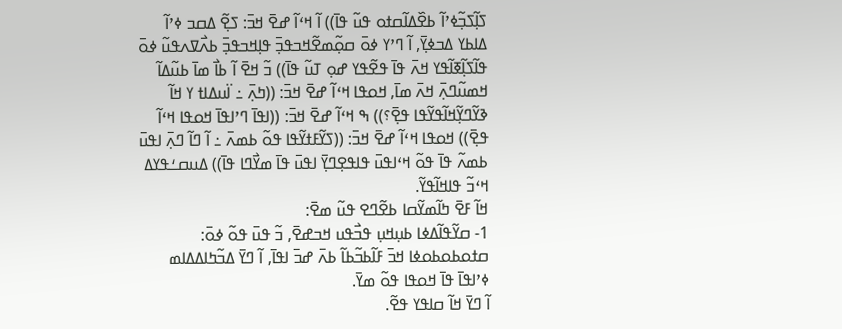ߖߊ߲߬ߖߏ߲߬ߦߴߊ߬ ߕߐ߰ߡߊ߬ߛߙߋ ߟߎ߬ ߟߊ߫)) ߊ߬ ߞߵߊ߬ ߝߐ߫ ߞߏ߫: ߖߐ߲߬ ߡߛߏ ߦߴߊ߬ ߡߊߕߌ ߡߏߦߌ߲߫, ߊ߬ ߣߴߌ ߦߋ߫ ߛߋ߲߬ߘߐ߬ߞߏߟߏ߲߫ ߟߊ߲ߞߏߟߏ߲߫ ߕߍ߯ߜߍߟߎ߬ ߦߋ߫ ߟߊ߬ߖߊ߲߬ߧߊ߬ߟߌ ߞߍ߫ ߟߊ߫ ߟߐ߬ߟߌ ߝߋ߲ ߠߎ߬ ߟߊ߫)) ߏ߬ ߞߐ߫ ߊ߬ ߕߊ߯ ߘߊ߫ ߕߎ߬ߡߊ߬ ߞߘߎ߬ߣߍ߲߫ ߞߍ߫ ߘߊ߫, ߞߋߟߊ ߞߵߊ߬ ߝߐ߫ ߞߏ߫: ((ߤߍ߲߫ ߸ ߊ߳ߎߡߊߙ ߌ ߞߊ߬ ߢߌ߬ߣߌ߲߬ߞߊ߬ߟߌ߬ߟߊ ߟߐ߲߫؟)) ߒ ߞߵߊ߬ ߝߐ߫ ߞߏ߫: ((ߊߟߊ߫ ߣߴߊߟߊ߫ ߞߋߟߊ ߞߵߊ߬ ߟߐ߲߫)) ߞߋߟߊ ߞߵߊ߬ ߝߐ߫ ߞߏ߫: ((ߖߌ߬ߓߙߌ߬ߟߊ ߟߋ߬ ߕߘߍ߫ ߸ ߊ߬ ߣߊ߬ ߣߍ߲߫ ߊߟߎ߫ ߕߘߍ߬ ߟߊ߫ ߟߋ߬ ߞߵߊߟߎ߫ ߟߊߟߐ߲ߣߌ߲߫ ߊߟߎ߫ ߟߊ߫ ߘߌ߯ߣߊ ߟߊ߫)) ߡߎߛߑߟߌߡ ߞߵߏ߬ ߟߊߞߊ߬ߟߌ߬.
ߞߊ߬ ߓߐ߫ ߤߊ߬ߘߌ߬ߛߊ ߕߐ߬ߣߐ ߟߎ߬ ߘߐ߫:
1- ߛߌ߬ߟߊ߬ߡߦߊ ߕߎ߲ߞߎ߲ ߟߏ߯ߟߎ ߞߏߝߐ߫, ߏ߬ ߟߎ߫ ߟߋ߬ ߦߋ߫:
ߛߙߋߕߋߕߋߦߊ ߞߏ߫ ߓߊ߬ߕߏ߬ߕߊ߬ ߕߍ߫ ߝߏ߫ ߊߟߊ߫, ߊ߬ ߣߌ߫ ߡߏ߬ߤߊߡߡߊߘ ߦߴߊߟߊ߫ ߟߊ߫ ߞߋߟߊ ߟߋ߬ ߘߌ߫.
ߊ߬ ߣߌ߫ ߞߊ߬ ߛߊߟߌ ߟߐ߬.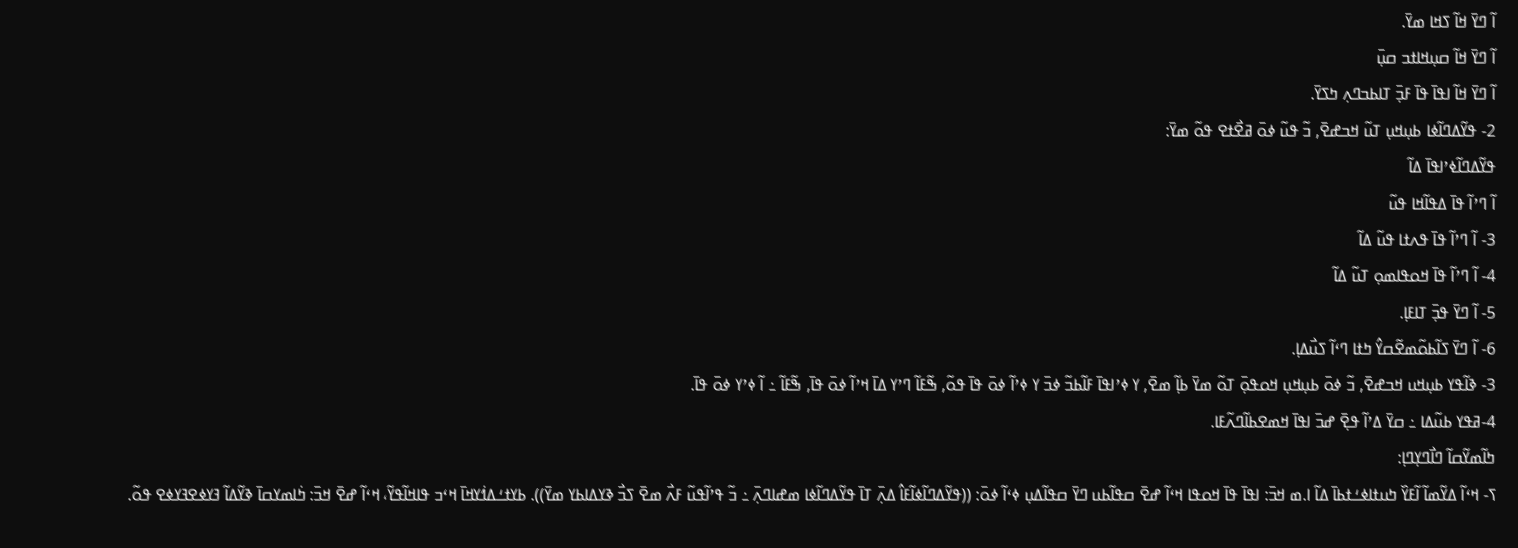ߊ߬ ߣߌ߫ ߞߊ߬ ߖߞߊ ߘߌ߫.
ߊ߬ ߣߌ߫ ߞߊ߬ ߛߎ߲ߞߊߙߏ ߛߎ߲߫
ߊ߬ ߣߌ߫ ߞߊ߬ ߊߟߊ߫ ߟߊ߫ ߓߏ߲߫ ߠߊߕߏߣߍ߲ ߤߖߌ߫.
2- ߟߌ߬ߡߣߊ߬ߦߊ ߕߎ߲ߞߎ߲ ߠߎ߬ ߞߏߝߐ߫, ߏ߬ ߟߎ߬ ߦߋ߫ ߥߐ߯ߙߐ ߟߋ߬ ߘߌ߫:
ߟߌ߬ߡߣߊ߬ߦߴߊߟߊ߫ ߡߊ߬
ߊ߬ ߣߴߊ߬ ߟߊ߫ ߡߟߊ߬ߞߊ ߟߎ߬
3- ߊ߬ ߣߴߊ߬ ߟߊ߫ ߟߍߙߊ ߟߎ߬ ߡߊ߬
4- ߊ߬ ߣߴߊ߬ ߟߊ߫ ߞߋߟߊߘߋ߲ ߠߎ߬ ߡߊ߬
5- ߊ߬ ߣߌ߫ ߟߏ߲߫ ߠߊߓߊ߲.
6- ߊ߬ ߣߌ߫ ߖߊ߬ߕߋ߬ߘߐ߬ߛߌ߮ ߤߙߊ ߣߵߊ߬ ߖߎ߯ߡߊ߲.
3- ߢߊ߬ߟߌ ߕߎ߲ߞߎ ߞߏߝߐ߫, ߏ߬ ߦߋ߫ ߕߎ߲ߞߎ߲ ߞߋߟߋ߲߫ ߠߋ߬ ߘߌ߫ ߕߊ߲߬ ߘߐ߫, ߌ ߦߴߊߟߊ߫ ߓߊ߬ߕߏ߬ ߦߏ߫ ߌ ߦߴߊ߬ ߦߋ߫ ߟߊ߫ ߟߋ߬, ߒ߬ߓߊ߬ ߣߴߌ ߡߊ߫ ߞߴߊ߬ ߦߋ߫ ߟߊ߫, ߒ߬ߓߊ߬ ߸ ߊ߬ ߦߴߌ ߦߋ߫ ߟߊ߫.
4-ߥߟߌ ߕߎ߬ߡߊ ߸ ߛߌ߫ ߡߴߊ߬ ߟߐ߲߫ ߝߏ߫ ߊߟߊ߫ ߞߘߐߕߊ߬ߣߍ߬ߓߊ.
ߤߊ߬ߘߌ߬ߛߊ߬ ߣߊ߯ߣߌ߲ߣߊ߲:
ߖ- ߞߵߊ߬ ߡߌ߬ߘߊ߬ ߊ߬ߓߌ߰ ߤߎߙߊߦߑߙߕߊ߫ ߡߊ߬ ߊ.ߘ ߞߏ߫: ߊߟߊ߫ ߟߊ߫ ߞߋߟߊ ߞߵߊ߬ ߝߐ߫ ߛߟߊ߬ߕߎ ߣߌ߫ ߛߟߊ߬ߡߎ߲ ߦߵߊ߬ ߦߋ߫: ((ߟߌ߬ߡߣߊ߬ߦߊ߬ߓߊ߮ ߡߍ߲߫ ߠߊ߫ ߟߌ߬ߡߣߊ߬ߦߊ ߘߝߊߣߍ߲߫ ߸ ߏ߬ ߟߴߊ߬ߟߎ߬ ߓߍ߯ ߘߐ߫ ߖߏ߯ ߢߌߡߊߕߌ ߘߌ߫)). ߕߌߙߑߡߗ߭ߌߞߊ߫ ߞߵߏ ߟߊߞߊ߬ߟߌ߬، ߞߵߊ߬ ߝߐ߫ ߞߏ߫: ߤ߭ߊߘߌߛߊ߫ ߢߌ߬ߡߊ߬ ߔߌߦߐߔߌߦߐ ߟߋ߬.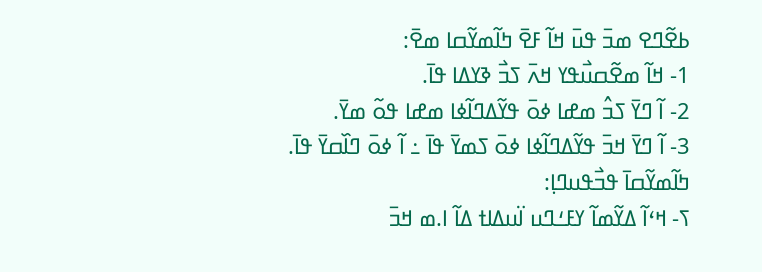ߕߐ߬ߣߐ ߘߏ߫ ߟߎ߫ ߞߊ߬ ߓߐ߫ ߤߊ߬ߘߌ߬ߛߊ ߘߐ߫:
1- ߞߊ߬ ߘߐ߬ߛߎ߯ߟߌ ߞߍ߫ ߖߏ߯ ߢߌߡߊ ߟߊ߫.
2- ߊ߬ ߣߌ߫ ߖߏ߮ ߘߝߊ ߦߋ߫ ߟߌ߬ߡߣߊ߬ߦߊ ߘߝߊ ߟߋ߬ ߘߌ߫.
3- ߊ߬ ߣߌ߫ ߞߏ߫ ߟߌ߬ߡߣߊ߬ߦߊ ߦߋ߫ ߖߘߌ߫ ߟߊ߫ ߸ ߊ߬ ߦߋ߫ ߣߊ߰ߛߌ߫ ߟߊ߫.
ߤߊ߬ߘߌ߬ߛߊ߫ ߟߏ߯ߟߎߣߊ߲:
ߖ- ߞߵߊ߬ ߡߌ߬ߘߊ߬ ߌߓߑߣߎ ߊ߳ߎߡߊߙ ߡߊ߬ ߊ.ߘ ߞߏ߫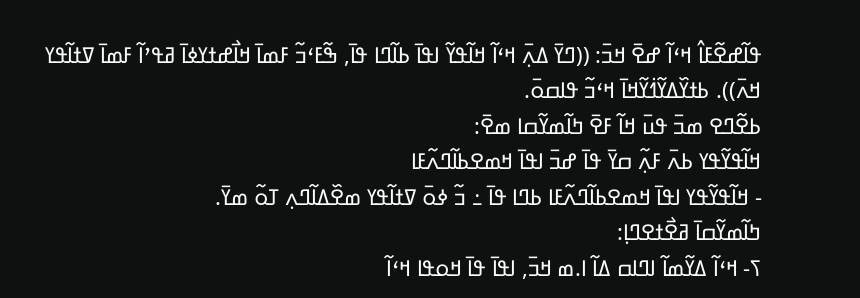ߟߊ߬ߝߐ߬ߓߊ߮ ߞߵߊ߬ ߝߐ߫ ߞߏ߫: ((ߣߌ߫ ߡߍ߲߫ ߞߵߊ߬ ߞߊ߬ߟߌ߬ ߊߟߊ߫ ߕߊ߬ߣߊ ߟߊ߫, ߒ߬ߓߵߏ߬ ߓߘߊ߫ ߞߊ߯ߝߙߌߦߊ߫ ߥߟߴߊ߬ ߓߘߊ߫ ߜߙߊ߬ߟߌ ߞߍ߫)). ߕߙߌ߰ߡߌ߬ߗ߭ߌ߬ߞߊ߫ ߞߵߏ߬ ߟߊߛߋ߫.
ߕߐ߬ߣߐ ߘߏ߫ ߟߎ߫ ߞߊ߬ ߓߐ߫ ߤߊ߬ߘߌ߬ߛߊ ߘߐ߫:
ߞߊ߬ߟߌ߬ߟߌ ߕߍ߫ ߓߍ߲߬ ߛߌ߫ ߟߊ߫ ߝߏ߫ ߊߟߊ߫ ߞߘߐߕߊ߬ߣߍ߬ߓߊ
- ߞߊ߬ߟߌ߬ߟߌ ߊߟߊ߫ ߞߘߐߕߊ߬ߣߍ߬ߓߊ ߕߣߊ ߟߊ߫ ߸ ߏ߬ ߦߋ߫ ߜߙߊ߬ߟߌ ߘߐ߰ߡߊ߬ߣߍ߲ ߠߋ߬ ߘߌ߫.
ߤߊ߬ߘߌ߬ߛߊ߫ ߥߐ߯ߙߐߣߊ߲:
ߖ- ߞߵߊ߬ ߡߌ߬ߘߊ߬ ߊߣߊߛ ߡߊ߬ ߊ.ߘ ߞߏ߫, ߊߟߊ߫ ߟߊ߫ ߞߋߟߊ ߞߵߊ߬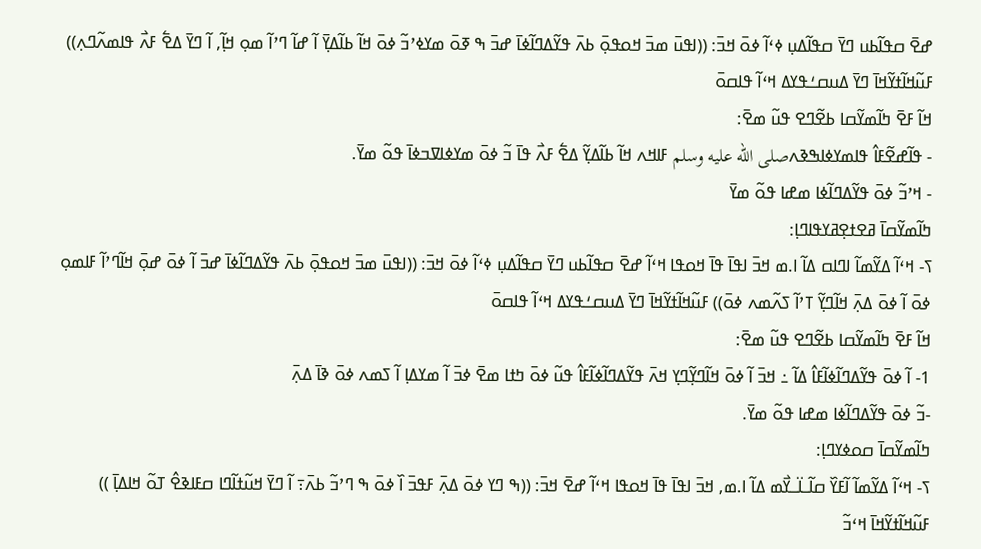ߝߐ߫ ߛߟߊ߬ߕߎ ߣߌ߫ ߛߟߊ߬ߡߎ߲ ߦߵߊ߬ ߦߋ߫ ߞߏ߫: ((ߊߟߎ߫ ߘߏ߫ ߞߋߟߋ߲߫ ߕߍ߫ ߟߌ߬ߡߣߊ߬ߦߊ߫ ߝߏ߫ ߒ ߧߋ߫ ߘߌߦߴߏ߬ ߦߋ߫ ߞߊ߬ ߕߊ߬ߡߌ߲߫ ߊ߬ ߝߊ߬ ߣߴߊ߬ ߘߋ߲ ߞߊ߲߬, ߊ߬ ߣߌ߫ ߡߐ߱ ߓߍ߯ ߟߊߘߍ߬ߣߍ߲)) ߓߎ߬ߞߊ߬ߙߌ߬ߞߊ߫ ߣߌ߫ ߡߎߛߑߟߌߡ ߞߵߊ߬ ߟߊߛߋ߫
ߞߊ߬ ߓߐ߫ ߤߊ߬ߘߌ߬ߛߊ ߕߐ߬ߣߐ ߟߎ߬ ߘߐ߫:
- ߟߊ߬ߝߐ߬ߓߊ߮ ߟߊߘߌߦߊߒߢߍصلى الله عليه وسلم ߓߊߞߍ ߞߊ߬ ߕߊ߬ߡߌ߲߬ ߡߐ߱ ߓߍ߯ ߟߊ߫ ߏ߬ ߦߋ߫ ߘߌߦߊߜߏߦߊ߫ ߟߋ߬ ߘߌ߫.
- ߞߴߏ߬ ߦߋ߫ ߟߌ߬ߡߣߊ߬ߦߊ ߘߝߊ ߟߋ߬ ߘߌ߫
ߤߊ߬ߘߌ߬ߛߊ߫ ߥߐߙߐ߲ߥߌߟߊߣߊ߲:
ߖ- ߞߵߊ߬ ߡߌ߬ߘߊ߬ ߊߣߊߛ ߡߊ߬ ߊ.ߘ ߞߏ߫ ߊߟߊ߫ ߟߊ߫ ߞߋߟߊ ߞߵߊ߬ ߝߐ߫ ߛߟߊ߬ߕߎ ߣߌ߫ ߛߟߊ߬ߡߎ߲ ߦߵߊ߬ ߦߋ߫ ߞߏ߫: ((ߊߟߎ߫ ߘߏ߫ ߞߋߟߋ߲߫ ߕߍ߫ ߟߌ߬ߡߣߊ߬ߦߊ߫ ߝߏ߫ ߊ߬ ߦߋ߫ ߝߋ߲߫ ߞߊ߬ߣߴߊ߬ ߓߊߘߋ߲ ߦߋ߫ ߊ߬ ߦߋ߫ ߡߍ߲߫ ߞߊ߬ߣߌ߲߬ ߠߴߊ߬ ߖߍ߬ߘߍ ߦߋ߫)) ߓߎ߬ߞߊ߬ߙߌ߬ߞߊ߫ ߣߌ߫ ߡߎߛߑߟߌߡ ߞߵߊ߬ ߟߊߛߋ߫
ߞߊ߬ ߓߐ߫ ߤߊ߬ߘߌ߬ߛߊ ߕߐ߬ߣߐ ߟߎ߬ ߘߐ߫:
1- ߊ߬ ߦߋ߫ ߟߌ߬ߡߣߊ߬ߦߊ߬ߓߊ߮ ߡߊ߬ ߸ ߞߏ߫ ߊ߬ ߦߋ߫ ߞߊ߬ߣߌ߲߬ߣߌ߲ ߞߍ߫ ߟߌ߬ߡߣߊ߬ߦߊ߬ߓߊ߮ ߟߎ߬ ߦߋ߫ ߤߙߊ ߘߐ߫ ߦߏ߫ ߊ߬ ߘߌߡߊ߲ ߊ߬ ߖߘߍ ߦߋ߫ ߢߊ߫ ߡߍ߲߫
-ߏ߬ ߦߋ߫ ߟߌ߬ߡߣߊ߬ߦߊ ߘߝߊ ߟߋ߬ ߘߌ߫.
ߤߊ߬ߘߌ߬ߛߊ߫ ߛߋߦߌߣߊ߲:
ߖ- ߞߵߊ߬ ߡߌ߬ߘߊ߬ ߊ߬ߓߌ߰ ߛߊ߬ߺߊ߳ߺߌ߯ߘ ߡߊ߬ ߊ.ߘ, ߞߏ߫ ߊߟߊ߫ ߟߊ߫ ߞߋߟߊ ߞߵߊ߬ ߝߐ߫ ߞߏ߫: ((ߒ ߣߌ ߦߋ߫ ߡߍ߲߫ ߓߟߏ߫ ߊ߰ ߦߋ߫ ߒ ߣߴߏ߬ ߕߍ߫߹ ߊ߬ ߣߌ߫ ߞߎ߬ߙߊ߬ߣߊ ߛߓߊߢߐ߮ ߠߋ߬ ߞߊߡߊ߲߫ )) ߓߎ߬ߞߊ߬ߙߌ߬ߞߊ߫ ߞߵߏ߬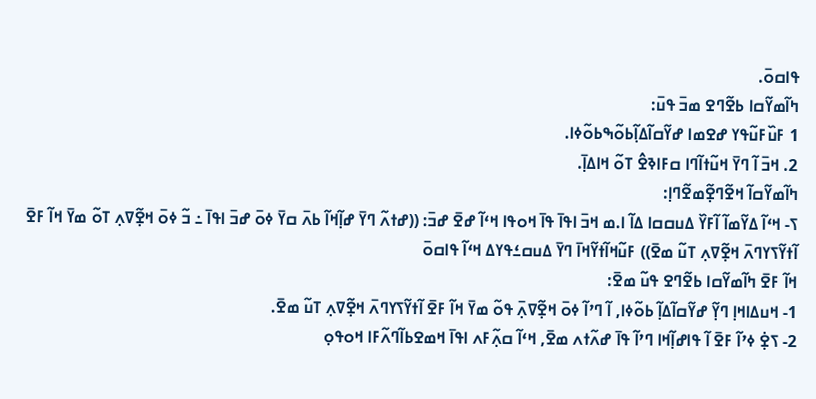ߟߊߛߋ߫.
ߤߊ߬ߘߌ߬ߛߊ ߕߐ߬ߣߐ ߘߏ߫ ߟߎ߫:
1 ߓߎ߰ߓߎ߬ߟߌ ߝߐߘߊ ߝߌ߬ߛߊ߬ߡߊ߲߬ߕߋ߬ߒߕߋ߬ߦߊ.
2. ߞߏ߫ ߊ߬ ߣߌ߫ ߞߎ߬ߙߊ߬ߣߊ ߛߓߊߢߐ߮ ߠߋ߬ ߞߊߡߊ߲߫.
ߤߊ߬ߘߌ߬ߛߊ߬ ߞߐ߬ߣߐ߲߬ߘߐ߬ߣߊ߲:
ߖ- ߞߵߊ߬ ߡߌ߬ߘߊ߬ ߊ߬ߓߌ߰ ߡߎߛߛߊ ߡߊ߬ ߊ.ߘ ߞߏ߫ ߊߟߊ߫ ߟߊ߫ ߞߋߟߊ ߞߵߊ߬ ߝߐ߫ ߝߏ߫: ((ߝߙߍ߬ ߣߌ߫ ߝߊ߲߬ߞߊ߬ ߕߍ߫ ߛߌ߫ ߦߋ߫ ߝߏ߫ ߊߟߊ߫ ߸ ߏ߬ ߦߋ߫ ߞߐ߲߬ߜߍ߲ ߠߋ߬ ߘߌ߫ ߞߊ߬ ߓߐ߫ ߊ߬ߙߌ߬ߖߌߣߍ߫ ߞߐ߲߬ߜߍ߲ ߠߎ߬ ߘߐ߫)) ߓߎ߬ߞߊ߬ߙߌ߬ߞߊ߫ ߣߌ߫ ߡߎߛߑߟߌߡ ߞߵߊ߬ ߟߊߛߋ߫
ߞߊ߬ ߓߐ߫ ߤߊ߬ߘߌ߬ߛߊ ߕߐ߬ߣߐ ߟߎ߬ ߘߐ߫:
1- ߞߎߡߊߞߊ߲ ߣߌ߲߬ ߝߌ߬ߛߊ߬ߡߊ߲߬ ߕߋ߬ߦߊ, ߊ߬ ߣߴߊ߬ ߦߋ߫ ߞߐ߲߬ߜߍ߲߫ ߟߋ߬ ߘߌ߫ ߞߊ߬ ߓߐ߫ ߊ߬ߙߌ߬ߖߌߣߍ߫ ߞߐ߲߬ߜߍ߲ ߠߎ߬ ߘߐ߫.
2- ߖߐ߲߭ ߦߴߊ߬ ߓߐ߫ ߊ߬ ߟߊߝߊ߲߬ߞߊ ߣߴߊ߬ ߟߊ߫ ߝߍ߬ߙߍ ߘߐ߫, ߞߵߊ߬ ߛߍ߲߬ߓߍ ߊߟߊ߫ ߞߘߐߕߊ߬ߣߍ߬ߓߊ ߞߋߟߋ߲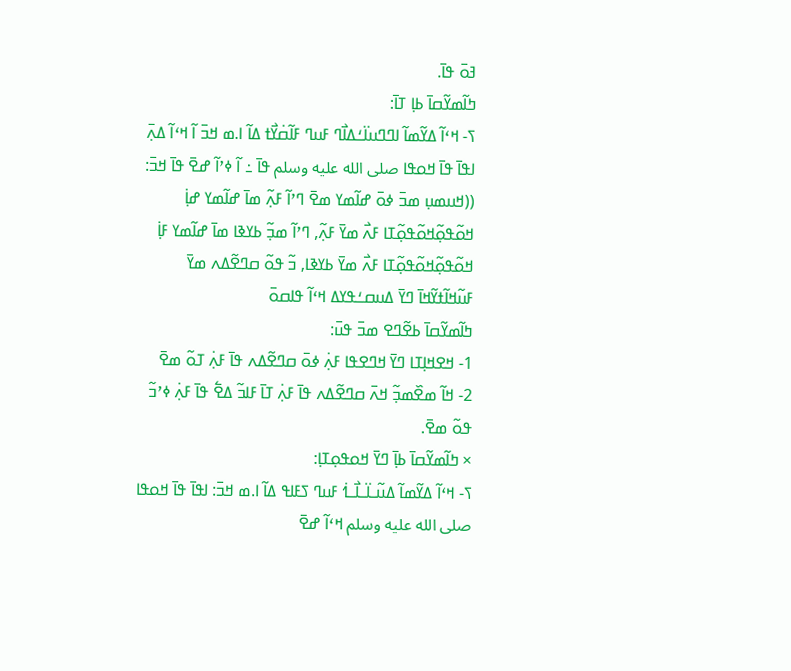ߔߋ߫ ߟߊ߫.
ߤߊ߬ߘߌ߬ߛߊ߫ ߕߊ߲ ߠߊ߫:
ߖ- ߞߵߊ߬ ߡߌ߬ߘߊ߬ ߊߣߣߎߊ߳ߑߡߊ߯ߣ ߓߎߣ ߓߊ߬ߛ߭ߌ߯ߙ ߡߊ߬ ߊ.ߘ ߞߏ߫ ߊ߬ ߞߵߊ߬ ߡߍ߲߫ ߊߟߊ߫ ߟߊ߫ ߞߋߟߊ صلى الله عليه وسلم ߟߊ߫ ߸ ߊ߬ ߦߴߊ߬ ߝߐ߫ ߟߊ߫ ߞߏ߫: ((ߞߎߘߎ߲ ߘߏ߫ ߦߋ߫ ߝߊ߬ߘߌ ߘߐ߫ ߣߴߊ߬ ߓߍ߲߬ ߘߊ߫ ߝߊ߬ߘߌ ߝߊ߲߭ ߞߋ߬ߟߋ߲߬ߞߋ߬ߟߋ߲߬ߠߊ ߓߍ߯ ߘߌ߫ ߓߍ߲߬, ߣߴߊ߬ ߘߏ߲߬ ߕߌߢߊ ߘߊ߫ ߝߊ߬ߘߌ ߓߊ߲߭ ߞߋ߬ߟߋ߲߬ߞߋ߬ߟߋ߲߬ߠߊ ߓߍ߯ ߘߌ߫ ߕߌߢߊ, ߏ߬ ߟߋ߬ ߛߣߐ߬ߡߍ ߘߌ߫ ߓߎ߬ߞߊ߬ߙߌ߬ߞߊ߫ ߣߌ߫ ߡߎߛߑߟߌߡ ߞߵߊ߬ ߟߊߛߋ߫
ߤߊ߬ߘߌ߬ߛߊ߫ ߕߐ߬ߣߐ ߘߏ߫ ߟߎ߫:
1- ߞߐߞߊ߲ߠߊ ߣߌ߫ ߞߣߐߟߊ ߓߍ߲߭ ߦߋ߫ ߛߣߐ߬ߡߍ ߟߊ߫ ߓߍ߲߭ ߠߋ߬ ߘߐ߫
2- ߞߊ߬ ߘߐ߰ߘߏ߲߬ ߞߍ߫ ߛߣߐ߬ߡߍ ߟߊ߫ ߓߍ߲߭ ߠߊ߫ ߓߊߏ߬ ߡߐ߱ ߟߊ߫ ߓߍ߲߭ ߦߴߏ߬ ߟߋ߬ ߘߐ߫.
× ߤߊ߬ߘߌ߬ߛߊ߫ ߕߊ߲߫ ߣߌ߫ ߞߋߟߋ߲ߠߊ߲:
ߖ- ߞߵߊ߬ ߡߌ߬ߘߊ߬ ߡߎ߬ߺߊ߳ߺߊ߯ߺߗ߭ ߓߎߣ ߖߓߊߟ ߡߊ߬ ߊ.ߘ ߞߏ߫: ߊߟߊ߫ ߟߊ߫ ߞߋߟߊ صلى الله عليه وسلم ߞߵߊ߬ ߝߐ߫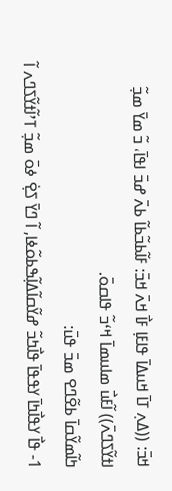ߞߏ߫: ((ߡߍ߲ ߠߊ߫ ߞߎߡߊ߫ ߟߊߓߊ߲ ߓߊ߯ ߞߍ߫ ߞߏ߫: ߓߊ߬ߕߏ߬ߕߊ߬ ߕߍ߫ ߝߏ߫ ߊߟߊ߫، ߏ߬ ߘߌ߫ ߘߏ߲߬ ߊߙߌ߬ߖߣߍ߫)) ߊ߬ߓߎ߯ ߘߊߎߘߊ߫ ߞߵߏ߬ ߟߊߛߋ߫.
ߤߊ߬ߘߌ߬ߛߊ߫ ߕߐ߬ߣߐ ߘߏ߫ ߟߎ߫:
1- ߟߊ߯ ߌߟߊ߯ߤߊ߫ ߌߟߟߊ߫ ߟߊ߯ߤߏ߬ ߝߌ߬ߛߊ߬ߡߊ߲߬ߒߕߋ߬ߦߊ, ߊ߬ ߣߌ߫ ߖߐ߲߭ ߦߋ߫ ߘߏ߲߬ ߠߴߊ߬ߙߌ߬ߖߣߍ ߊ߬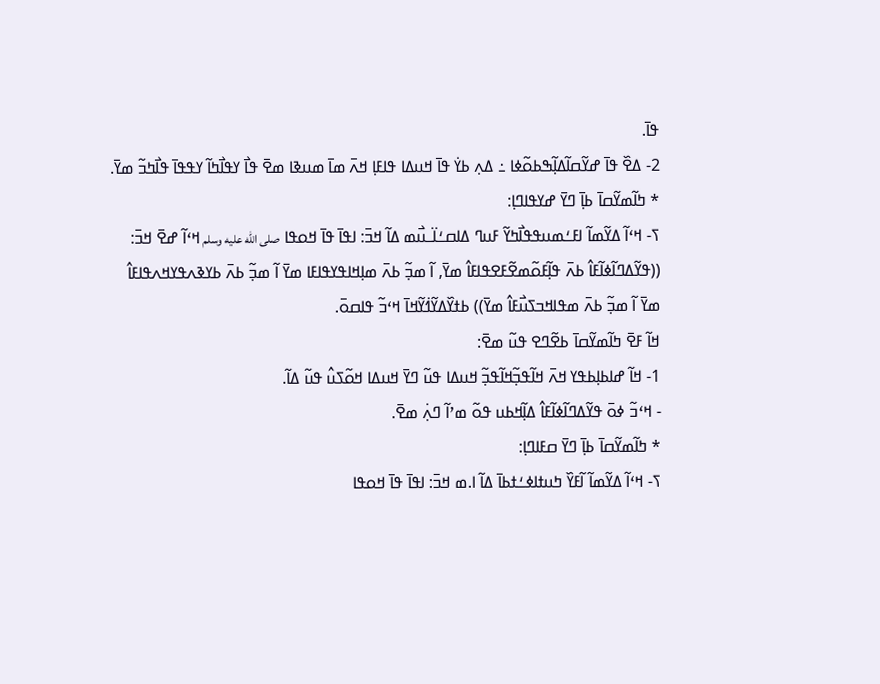ߟߊ߫.
2- ߡߐ߰ ߟߊ߫ ߝߌ߬ߛߊ߬ߡߊ߲߬ߒߕߋ߬ߦߊ ߸ ߡߍ߲ ߕߌ߭ ߟߊ߫ ߞߎߡߊ ߟߊߓߊ߲ ߞߍ߫ ߘߊ߫ ߘߎߢߊ ߘߐ߫ ߟߊ߯ ߌߟߊ߯ߤߊ߬ ߌߟߟߊ߫ ߟߊ߯ߤߏ߬ ߘߌ߫.
* ߤߊ߬ߘߌ߬ߛߊ߫ ߕߊ߲߫ ߣߌ߫ ߝߌߟߊߣߊ߲:
ߖ- ߞߵߊ߬ ߡߌ߬ߘߊ߬ ߊߓߑߘߎߟߟߊ߯ߤߌ߬ ߓߎߣ ߡߊߛߑߊ߳ߺߎ߯ߘ ߡߊ߬ ߞߏ߫: ߊߟߊ߫ ߟߊ߫ ߞߋߟߊ صلى الله عليه وسلم ߞߵߊ߬ ߝߐ߫ ߞߏ߫: ((ߟߌ߬ߡߣߊ߬ߦߊ߬ߓߊ߮ ߕߍ߫ ߟߊ߲߬ߓߋ߬ߘߐ߬ߓߐߟߊߓߊ߮ ߘߌ߫, ߊ߬ ߘߏ߲߬ ߕߍ߫ ߘߊ߲ߞߊߟߌߟߊߓߊ ߘߌ߫ ߊ߬ ߘߏ߲߬ ߕߍ߫ ߕߌߢߍߟߌߞߍߟߊߓߊ߮ ߘߌ߫ ߊ߬ ߘߏ߲߬ ߕߍ߫ ߘߟߊߞߏߖߎ߯ߓߊ߮ ߘߌ߫)) ߕߙߌ߰ߡߌ߬ߗ߭ߌ߬ߞߊ߫ ߞߵߏ߬ ߟߊߛߋ߫.
ߞߊ߬ ߓߐ߫ ߤߊ߬ߘߌ߬ߛߊ߫ ߕߐ߬ߣߐ ߟߎ߬ ߘߐ߫:
1- ߞߊ߬ ߝߊߕߊ߲ߕߟߌ ߞߍ߫ ߞߊ߬ߟߏ߲߬ߞߊ߬ߟߏ߲߬ ߞߎߡߊ ߟߎ߬ ߣߌ߫ ߞߎߡߊ ߞߋ߬ߖߎ߮ ߟߎ߬ ߡߊ߬.
- ߞߵߏ߬ ߦߋ߫ ߟߌ߬ߡߣߊ߬ߦߊ߬ߓߊ߮ ߡߊ߲߬ߞߕߎ ߟߋ߬ ߘߴߊ߬ ߣߍ߲߭ ߘߐ߫.
* ߤߊ߬ߘߌ߬ߛߊ߫ ߕߊ߲߫ ߣߌ߫ ߛߓߊߣߊ߲:
ߖ- ߞߵߊ߬ ߡߌ߬ߘߊ߬ ߊ߬ߓߌ߰ ߤߎߙߊߦߑߙߕߊ߫ ߡߊ߬ ߊ.ߘ ߞߏ߫: ߊߟߊ߫ ߟߊ߫ ߞߋߟߊ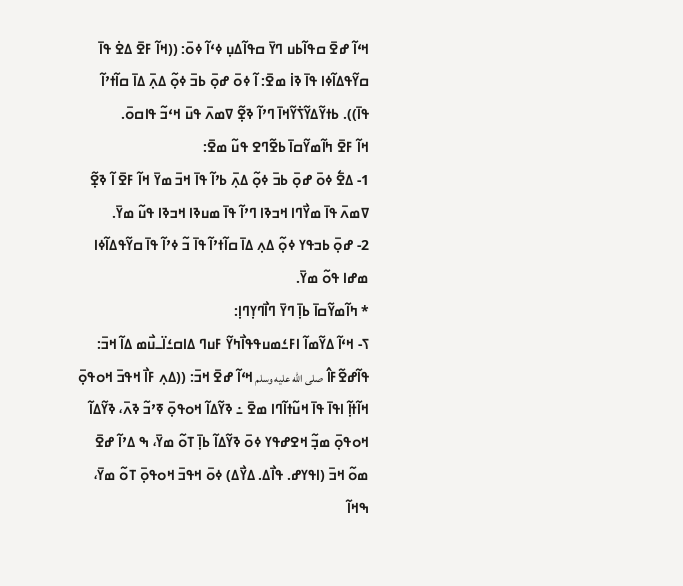ߞߵߊ߬ ߝߐ߫ ߛߟߊ߬ߕߎ ߣߌ߫ ߛߟߊ߬ߡߎ߲ ߦߵߊ߬ ߦߋ߫: ((ߞߊ߬ ߓߐ߫ ߡߐ߭ ߟߊ߫ ߛߌ߬ߟߡߊ߬ߦߊ ߟߊ߫ ߢߊ߭ ߘߐ߫: ߊ߬ ߦߋ߫ ߝߋ߲߫ ߕߏ߫ ߦߋ߲߬ ߡߍ߲߫ ߡߊ߫ ߛߊ߬ߙߴߊ߬ ߟߊ߫)). ߕߙߌ߬ߡߌ߬ߖ߭ߌ߬ߞߊ߫ ߣߴߊ߬ ߢߐ߲߬ ߜߘߍ߫ ߟߎ߫ ߞߵߏ߬ ߟߊߛߋ߫.
ߞߊ߬ ߓߐ߫ ߤߊ߬ߘߌ߬ߛߊ߫ ߕߐ߬ߣߐ ߟߎ߬ ߘߐ߫:
1- ߡߐ߱ ߦߋ߫ ߝߋ߲߫ ߕߏ߫ ߦߋ߲߬ ߡߍ߲߫ ߕߴߊ߬ ߟߊ߫ ߞߏ߫ ߘߌ߫ ߞߊ߬ ߓߐ߫ ߊ߬ ߢߐ߲߬ ߜߘߍ߫ ߟߊ߫ ߘߌ߯ߣߊ ߞߏߢߊ ߣߴߊ߬ ߟߊ߫ ߘߎߢߊ ߞߏߢߊ ߟߎ߬ ߘߌ߫.
2- ߝߋ߲߫ ߕߏߟߌ ߦߋ߲߬ ߡߍ߲ ߡߊ߫ ߛߊ߬ߙߴߊ߬ ߟߊ߫ ߏ߬ ߦߴߊ߬ ߟߊ߫ ߛߌ߬ߟߡߊ߬ߦߊ ߘߝߊ ߟߋ߬ ߘߌ߫.
* ߤߊ߬ߘߌ߬ߛߊ߫ ߕߊ߲߫ ߣߌ߫ ߣߊ߯ߣߌ߲ߣߊ߲:
ߖ- ߞߵߊ߬ ߡߌ߬ߘߊ߬ ߊߓߑߘߎߟߟߊ߯ߤߌ߬ ߓߎߣ ߡߊߛߑߊ߳ߺߎ߯ߘ ߡߊ߬ ߞߏ߫: ߟߊ߬ߝߐ߬ߓߊ߮ صلى الله عليه وسلم ߞߵߊ߬ ߝߐ߫ ߞߏ߫: ((ߡߍ߲ ߓߊ߯ ߞߟߏ߫ ߞߋߟߋ߲߫ ߞߊ߬ߙߊ߲߬ ߊߟߊ߫ ߟߊ߫ ߞߎ߬ߙߊ߬ߣߊ ߘߐ߫ ߸ ߢߌ߬ߡߊ߬ ߞߋߟߋ߲߫ ߧߴߏ߬ ߢߍ߫، ߢߌ߬ߡߊ߬ ߞߋߟߋ߲߫ ߘߏ߲߬ ߞߐߝߟߌ ߦߋ߫ ߢߌ߬ߡߊ߬ ߕߊ߲߫ ߠߋ߬ ߘߌ߫، ߒ ߡߴߊ߬ ߝߐ߫ ߘߋ߬ ߞߏ߫ (ߊߟߌߝ. ߟߊ߯ߡ. ߡߌ߯ߡ) ߦߋ߫ ߞߟߏ߫ ߞߋߟߋ߲߫ ߠߋ߬ ߘߌ߫، ߒߞߊ߬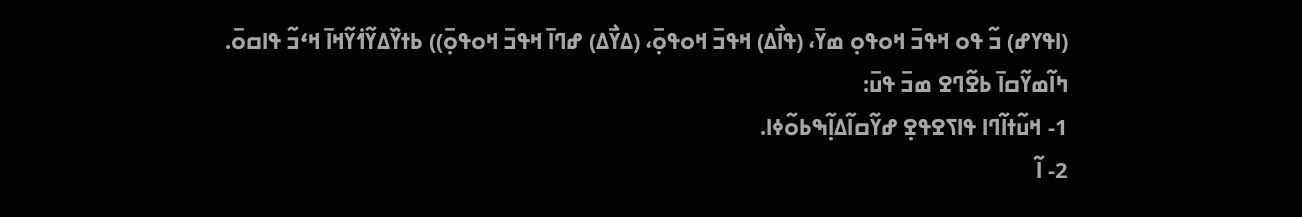(ߊߟߌߝ) ߏ߬ ߟߋ ߞߟߏ߫ ߞߋߟߋ߲ ߘߌ߫، (ߟߊ߯ߡ) ߞߟߏ߫ ߞߋߟߋ߲߫، (ߡߌ߯ߡ) ߝߣߊ߫ ߞߟߏ߫ ߞߋߟߋ߲߫)) ߕߙߌ߰ߡߌ߬ߗ߭ߌ߬ߞߊ߫ ߞߵߏ߬ ߟߊߛߋ߫.
ߤߊ߬ߘߌ߬ߛߊ߫ ߕߐ߬ߣߐ ߘߏ߫ ߟߎ߫:
1- ߞߎ߬ߙߊ߬ߣߊ ߟߊߖߐߟߐ߲ ߝߌ߬ߛߊ߬ߡߊ߲߬ߒߕߋ߬ߦߊ.
2- ߊ߬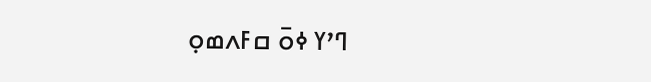ߣߴߌ ߦߋ߫ ߛߓߍߘߋ߲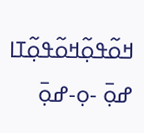ߞߋ߬ߟߋ߲߬ߞߋ߬ߟߋ߲߬ߠߊ ߝߋ߲߫ -ߋ߲-ߝߋ߲߫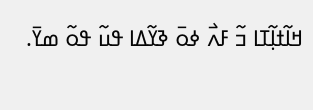ߞߊ߬ߙߊ߲߬ߠߊ ߏ߬ ߓߍ߯ ߦߋ߫ ߢߌ߬ߡߊ ߟߎ߬ ߟߋ߬ ߘߌ߫.